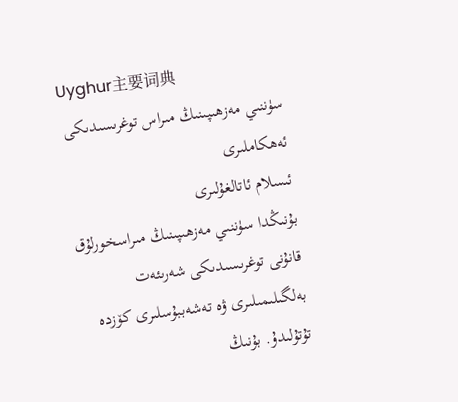Uyghur主要词典
سۈننىي مەزھىپىنىڭ مىراس توغرىسىدىكى ئەھكاملىرى
ئىسلام ئاتالغۇلىرى
بۇنىڭدا سۈننىي مەزھىپىنىڭ مىراسخورلۇق قانۇنى توغرىسىدىكى شەرىئەت بەلگىلىمىلىرى ۋە تەشەببۇسلىرى كۆزدە تۇتۇلىدۇ. بۇنىڭ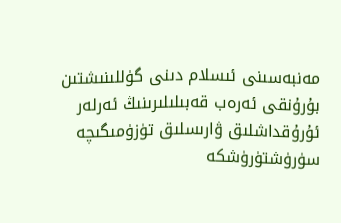مەنبەسىنى ئىسلام دىنى گۈللىنىشتىن بۇرۇنقى ئەرەب قەبىلىلىرىنىڭ ئەرلەر ئۇرۇقداشلىق ۋارىسلىق تۈزۈمىگىچە سۈرۈشتۈرۈشكە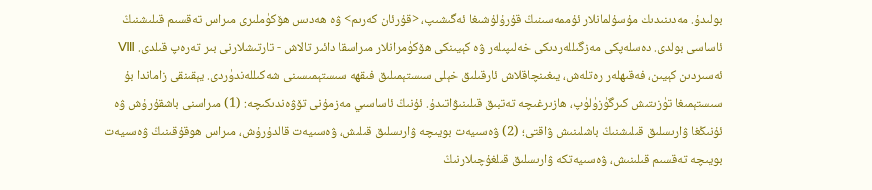بولىدۇ. مەدىنىدىك مۇسۇلمانلار ئۇممەسىنىڭ قۇرۇلۇشىغا ئەگىشىپ، <قۇرئان كەرىم> ۋە ھەدىس ھۆكۈملىرى مىراس تەقسىم قىلىشنىڭ ئاساسى بولدى. دەسلەپكى مەزگىللەردىكى خەلىپىلەر ۋە كېيىنكى ھۆكۈمرانلار مىراسقا دائىر تالاش - تارتىشلارنى بىر تەرەپ قىلدى. Ⅷ ئەسىردىن كېيىن، فەقىھلەر رەتلەش، يىغىنچاقلاش ئارقىلىق خېلى سىستېمىلىق فىقھە سىستېمىسىنى شەكىللەندۈردى. يېقىنقى زاماندا بۇ سىستېمىغا تۈزىتىش كىرگۈزۈلۈپ، ھازىرغىچە تەتبىق قىلىنىۋاتىدۇ. ئۇنىڭ ئاساسىي مەزمۇنى تۆۋەندىكىچە: (1) مىراسنى باشقۇرۇش ۋە ئۇنىڭغا ۋارىسلىق قىلىشنىڭ باشلىنىش ۋاقتى؛ (2) ۋەسىيەت بويىچە ۋارىسلىق قىلىش، ۋەسىيەت قالدۇرۇش، مىراس ھوقۇقىنىڭ ۋەسىيەت بويىچە تەقسىم قىلىنىش، ۋەسىيەتكە ۋارىسلىق قىلغۇچىلارنىڭ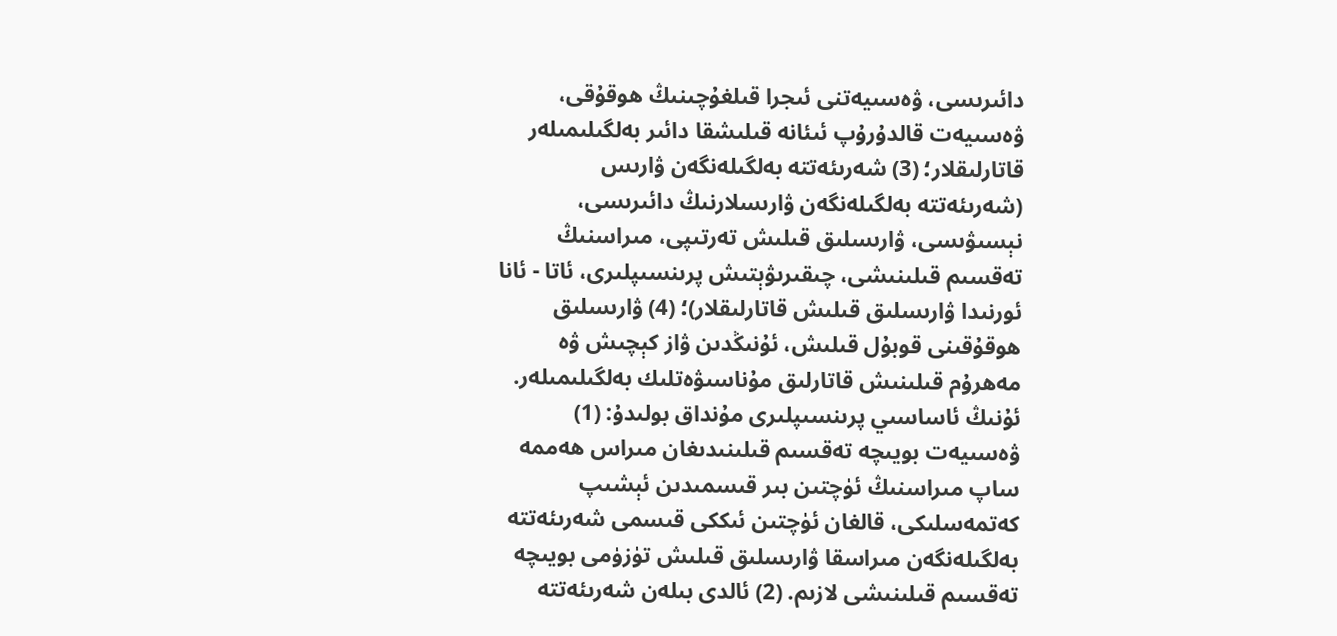دائىرىسى، ۋەسىيەتنى ئىجرا قىلغۇچىنىڭ ھوقۇقى، ۋەسىيەت قالدۇرۇپ ئىئانە قىلىشقا دائىر بەلگىلىمىلەر قاتارلىقلار؛ (3) شەرىئەتتە بەلگىلەنگەن ۋارىس (شەرىئەتتە بەلگىلەنگەن ۋارىسلارنىڭ دائىرىسى، نېسىۋىسى، ۋارىسلىق قىلىش تەرتىپى، مىراسنىڭ تەقسىم قىلىنىشى، چىقىرىۋېتىش پرىنسىپلىرى، ئاتا - ئانا ئورنىدا ۋارىسلىق قىلىش قاتارلىقلار)؛ (4) ۋارىسلىق ھوقۇقىنى قوبۇل قىلىش، ئۇنىڭدىن ۋاز كېچىش ۋە مەھرۇم قىلىنىش قاتارلىق مۇناسىۋەتلىك بەلگىلىمىلەر.
ئۇنىڭ ئاساسىي پرىنسىپلىرى مۇنداق بولىدۇ: (1) ۋەسىيەت بويىچە تەقسىم قىلىنىدىغان مىراس ھەممە ساپ مىراسنىڭ ئۈچتىن بىر قىسمىدىن ئېشىپ كەتمەسلىكى، قالغان ئۈچتىن ئىككى قىسمى شەرىئەتتە بەلگىلەنگەن مىراسقا ۋارىسلىق قىلىش تۈزۈمى بويىچە تەقسىم قىلىنىشى لازىم. (2) ئالدى بىلەن شەرىئەتتە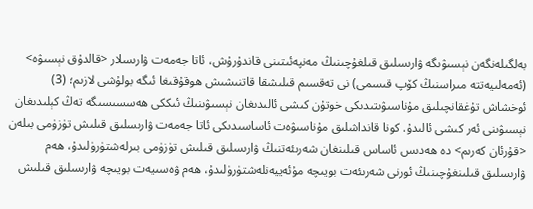بەلگىلەنگەن نېسىۋىگە ۋارىسلىق قىلغۇچىنىڭ مەنپەئىتىنى قاندۇرۇش، ئاتا جەمەت ۋارىسلار <قالدۇق نېسىۋە> (ئەمەلىيەتتە مىراسنىڭ كۆپ قىسمى) نى تەقسىم قىلىشقا قاتنىشىش ھوقۇقىغا ئىگە بولۇشى لازىم؛ (3) ئوخشاش تۇغقانچىلىق مۇناسىۋىتىدىكى خوتۇن كىشى ئالىدىغان نېسىۋىنىڭ ئىككى ھەسسىسىگە تەڭ كېلىدىغان نېسىۋىنى ئەر كىشى ئالىدۇ. كونا قانداشلىق مۇناسىۋەت ئاساسىدىكى ئاتا جەمەت ۋارىسلىق قىلىش تۈزۈمى بىلەن <قۇرئان كەرىم> دە ھەدىس ئاساس قىلىنغان شەرىئەتنىڭ ۋارىسلىق قىلىش تۈزۈمى بىرلەشتۈرۈلىدۇ، ھەم ۋارىسلىق قىلىنغۇچىنىڭ ئورنى شەرىئەت بويىچە مۇئەييەنلەشتۈرۈلىدۇ، ھەم ۋەسىيەت بويىچە ۋارىسلىق قىلىش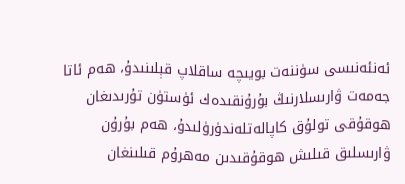ئەنئەنىسى سۈننەت بويىچە ساقلاپ قېلىنىدۇ، ھەم ئاتا جەمەت ۋارىسلارنىڭ بۇرۇنقىدەك ئۈستۈن تۇرىدىغان ھوقۇقى تولۇق كاپالەتلەندۈرۈلىدۇ، ھەم بۇرۇن ۋارىسلىق قىلىش ھوقۇقىدىن مەھرۇم قىلىنغان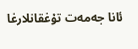ئانا جەمەت تۇغقانلارغا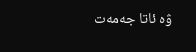ۋە ئاتا جەمەت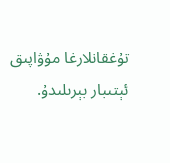تۇغقانلارغا مۇۋاپىق ئېتىبار بېرىلىدۇ.